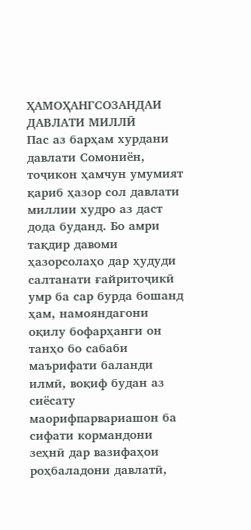ҲАМОҲАНГСОЗАНДАИ ДАВЛАТИ МИЛЛӢ
Пас аз барҳам хурдани давлати Сомониён, тоҷикон ҳамчун умумият қариб ҳазор сол давлати миллии худро аз даст дода буданд. Бо амри тақдир давоми ҳазорсолаҳо дар ҳудуди салтанати ғайритоҷикӣ умр ба сар бурда бошанд ҳам, намояндагони оқилу бофарҳанги он танҳо бо сабаби маърифати баланди илмӣ, воқиф будан аз сиёсату маорифпарвариашон ба сифати кормандони зеҳнӣ дар вазифаҳои роҳбаладони давлатӣ,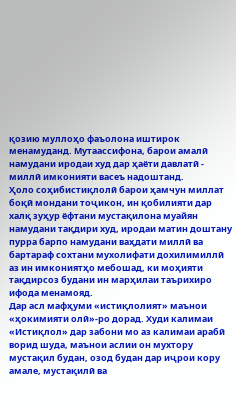қозию муллоҳо фаъолона иштирок менамуданд. Мутаассифона, барои амалӣ намудани иродаи худ дар ҳаёти давлатӣ - миллӣ имконияти васеъ надоштанд.
Ҳоло соҳибистиқлолӣ барои ҳамчун миллат боқӣ мондани тоҷикон, ин қобилияти дар халқ зуҳур ёфтани мустақилона муайян намудани тақдири худ, иродаи матин доштану пурра барпо намудани ваҳдати миллӣ ва бартараф сохтани мухолифати дохилимиллӣ аз ин имкониятҳо мебошад, ки моҳияти тақдирсоз будани ин марҳилаи таърихиро ифода менамояд.
Дар асл мафҳуми «истиқлолият» маънои «ҳокимияти олӣ»-ро дорад. Худи калимаи «Истиқлол» дар забони мо аз калимаи арабӣ ворид шуда, маънои аслии он мухтору мустақил будан, озод будан дар иҷрои кору амале, мустақилӣ ва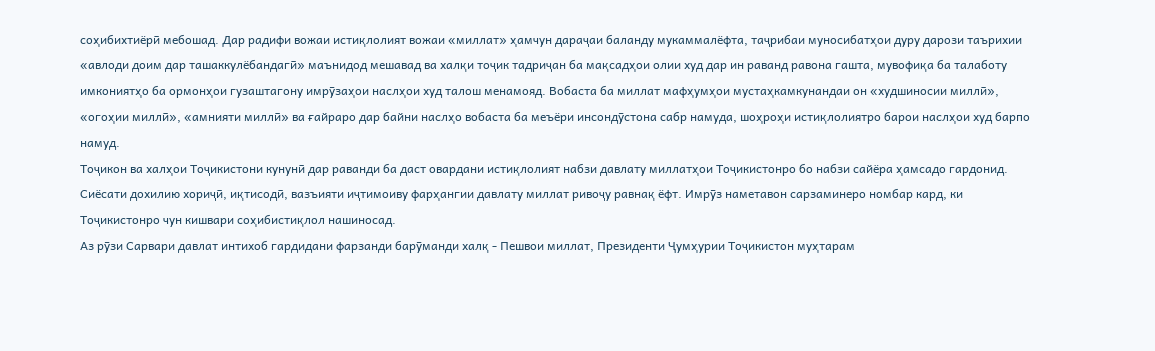соҳибихтиёрӣ мебошад. Дар радифи вожаи истиқлолият вожаи «миллат» ҳамчун дараҷаи баланду мукаммалёфта, таҷрибаи муносибатҳои дуру дарози таърихии «авлоди доим дар ташаккулёбандагӣ» маънидод мешавад ва халқи тоҷик тадриҷан ба мақсадҳои олии худ дар ин раванд равона гашта, мувофиқа ба талаботу имкониятҳо ба ормонҳои гузаштагону имрӯзаҳои наслҳои худ талош менамояд. Вобаста ба миллат мафҳумҳои мустаҳкамкунандаи он «худшиносии миллӣ», «огоҳии миллӣ», «амнияти миллӣ» ва ғайраро дар байни наслҳо вобаста ба меъёри инсондӯстона сабр намуда, шоҳроҳи истиқлолиятро барои наслҳои худ барпо намуд.
Тоҷикон ва халҳои Тоҷикистони кунунӣ дар раванди ба даст овардани истиқлолият набзи давлату миллатҳои Тоҷикистонро бо набзи сайёра ҳамсадо гардонид. Сиёсати дохилию хориҷӣ, иқтисодӣ, вазъияти иҷтимоиву фарҳангии давлату миллат ривоҷу равнақ ёфт. Имрӯз наметавон сарзаминеро номбар кард, ки Тоҷикистонро чун кишвари соҳибистиқлол нашиносад.
Аз рӯзи Сарвари давлат интихоб гардидани фарзанди барӯманди халқ - Пешвои миллат, Президенти Ҷумҳурии Тоҷикистон муҳтарам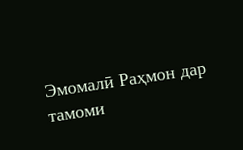Эмомалӣ Раҳмон дар тамоми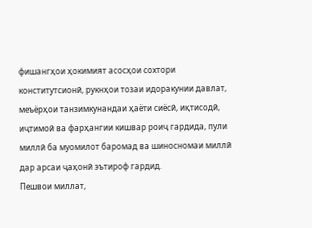фишангҳои ҳокимият асосҳои сохтори конститутсионӣ, рукнҳои тозаи идоракунии давлат, меъёрҳои танзимкунандаи ҳаёти сиёсӣ, иқтисодӣ, иҷтимоӣ ва фарҳангии кишвар роиҷ гардида, пули миллӣ ба муомилот баромад ва шиносномаи миллӣ дар арсаи ҷаҳонӣ эътироф гардид.
Пешвои миллат,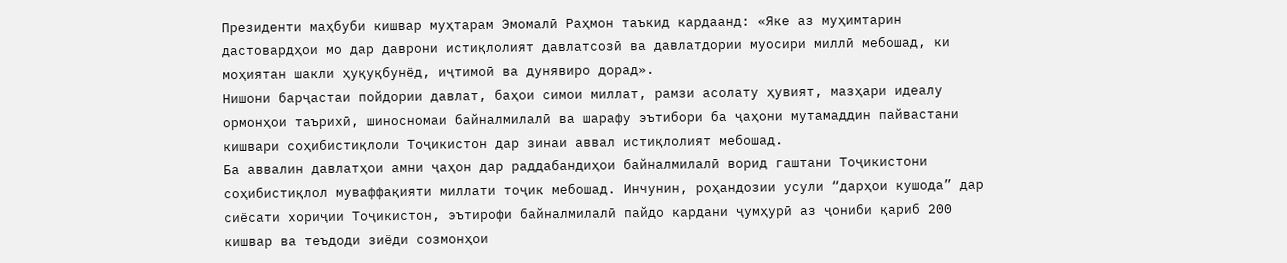Президенти маҳбуби кишвар муҳтарам Эмомалӣ Раҳмон таъкид кардаанд: «Яке аз муҳимтарин дастовардҳои мо дар даврони истиқлолият давлатсозӣ ва давлатдории муосири миллӣ мебошад, ки моҳиятан шакли ҳуқуқбунёд, иҷтимоӣ ва дунявиро дорад».
Нишони барҷастаи пойдории давлат, баҳои симои миллат, рамзи асолату ҳувият, мазҳари идеалу ормонҳои таърихӣ, шиносномаи байналмилалӣ ва шарафу эътибори ба ҷаҳони мутамаддин пайвастани кишвари соҳибистиқлоли Тоҷикистон дар зинаи аввал истиқлолият мебошад.
Ба аввалин давлатҳои амни ҷаҳон дар раддабандиҳои байналмилалӣ ворид гаштани Тоҷикистони соҳибистиқлол муваффақияти миллати тоҷик мебошад. Инчунин, роҳандозии усули “дарҳои кушода” дар сиёсати хориҷии Тоҷикистон, эътирофи байналмилалӣ пайдо кардани ҷумҳурӣ аз ҷониби қариб 200 кишвар ва теъдоди зиёди созмонҳои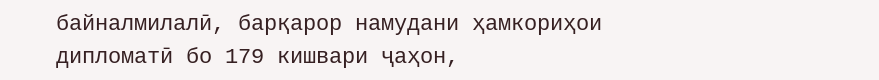байналмилалӣ, барқарор намудани ҳамкориҳои дипломатӣ бо 179 кишвари ҷаҳон,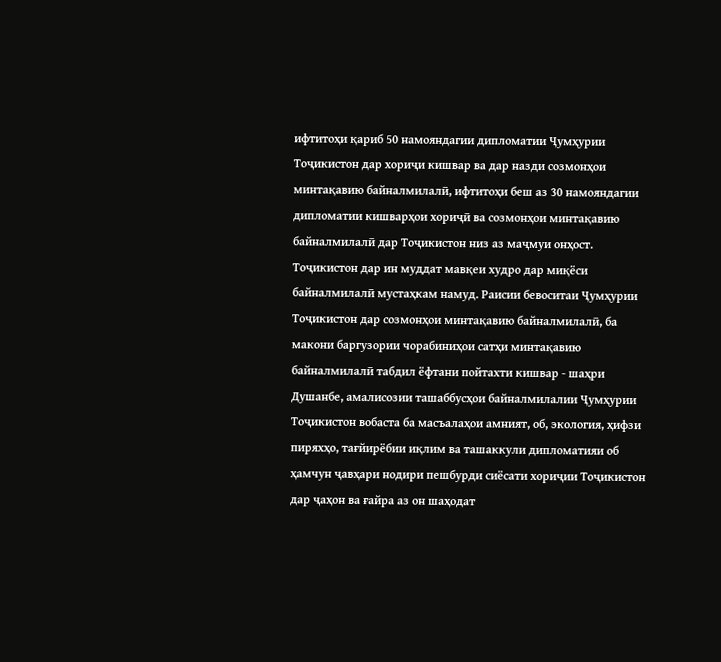ифтитоҳи қариб 50 намояндагии дипломатии Ҷумҳурии Тоҷикистон дар хориҷи кишвар ва дар назди созмонҳои минтақавию байналмилалӣ, ифтитоҳи беш аз 30 намояндагии дипломатии кишварҳои хориҷӣ ва созмонҳои минтақавию байналмилалӣ дар Тоҷикистон низ аз маҷмуи онҳост.
Тоҷикистон дар ин муддат мавқеи худро дар миқёси байналмилалӣ мустаҳкам намуд. Раисии бевоситаи Ҷумҳурии Тоҷикистон дар созмонҳои минтақавию байналмилалӣ, ба макони баргузории чорабиниҳои сатҳи минтақавию байналмилалӣ табдил ёфтани пойтахти кишвар - шаҳри Душанбе, амалисозии ташаббусҳои байналмилалии Ҷумҳурии Тоҷикистон вобаста ба масъалаҳои амният, об, экология, ҳифзи пиряхҳо, тағйирёбии иқлим ва ташаккули дипломатияи об ҳамчун ҷавҳари нодири пешбурди сиёсати хориҷии Тоҷикистон дар ҷаҳон ва ғайра аз он шаҳодат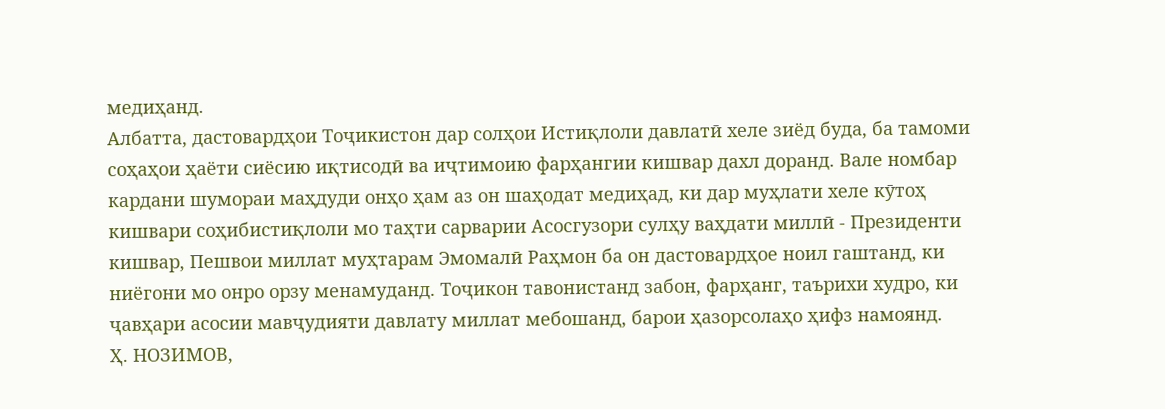медиҳанд.
Албатта, дастовардҳои Тоҷикистон дар солҳои Истиқлоли давлатӣ хеле зиёд буда, ба тамоми соҳаҳои ҳаёти сиёсию иқтисодӣ ва иҷтимоию фарҳангии кишвар дахл доранд. Вале номбар кардани шумораи маҳдуди онҳо ҳам аз он шаҳодат медиҳад, ки дар муҳлати хеле кӯтоҳ кишвари соҳибистиқлоли мо таҳти сарварии Асосгузори сулҳу ваҳдати миллӣ - Президенти кишвар, Пешвои миллат муҳтарам Эмомалӣ Раҳмон ба он дастовардҳое ноил гаштанд, ки ниёгони мо онро орзу менамуданд. Тоҷикон тавонистанд забон, фарҳанг, таърихи худро, ки ҷавҳари асосии мавҷудияти давлату миллат мебошанд, барои ҳазорсолаҳо ҳифз намоянд.
Ҳ. НОЗИМОВ,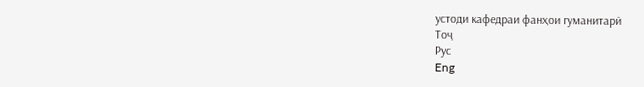устоди кафедраи фанҳои гуманитарӣ
Тоҷ
Рус
Eng